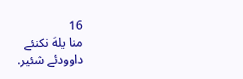16
منا یلهَ نکنئے
داوودئے شئیر.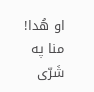او هُدا! منا په شَرّی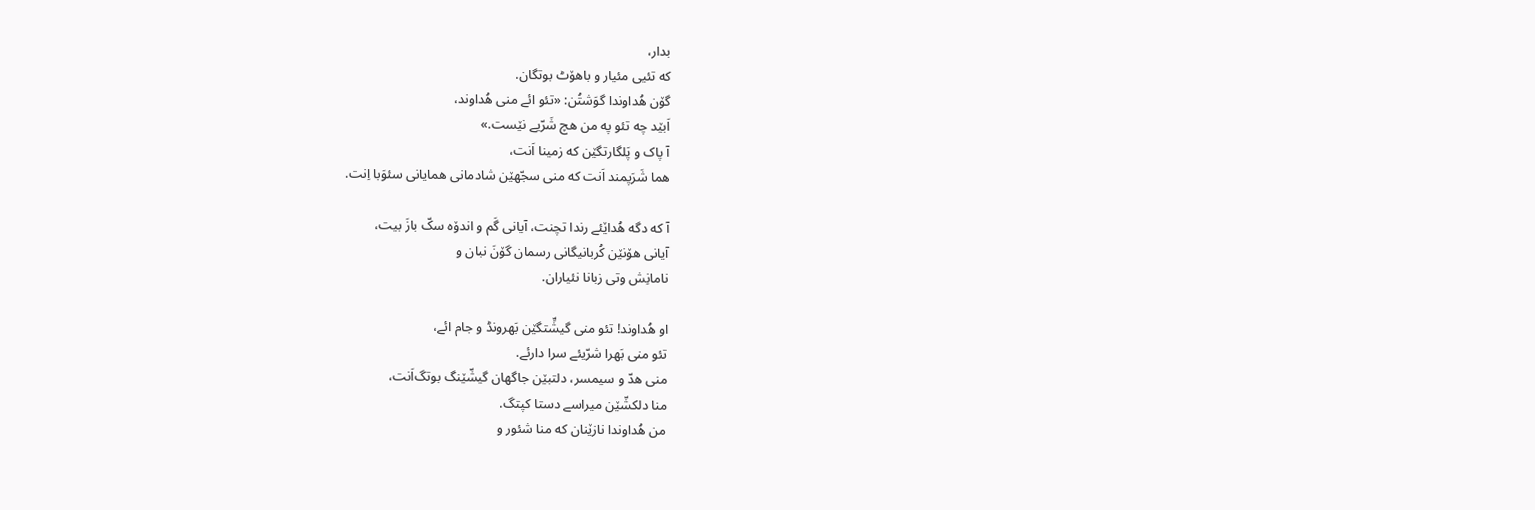بدار،
که تئیی مئیار و باهۆٹ بوتگان.
گۆن هُداوندا گوَشتُن: «تئو ائے منی هُداوند،
اَبێد چه تئو په من هچ شَرّیے نێست.»
آ پاک و پَلگارتگێن که زمینا اَنت،
هما شَرَپمند اَنت که منی سجّهێن شادمانی همایانی سئوَبا اِنت.

آ که دگه هُداێئے رندا تچنت، آیانی گَم و اندۆه سکّ بازَ بیت،
آیانی هۆنێن کُربانیگانی رسمان گۆنَ نبان و
نامانِش وتی زبانا نئیاران.

او هُداوند! تئو منی گیشِّتگێن بَهرونڈ و جام ائے،
تئو منی بَهرا شرّیئے سرا دارئے.
منی هدّ و سیمسر، دلتبێن جاگهان گیشّێنگ بوتگ‌اَنت،
منا دلکشّێن میراسے دستا کپتگ.
من هُداوندا نازێنان که منا شئور و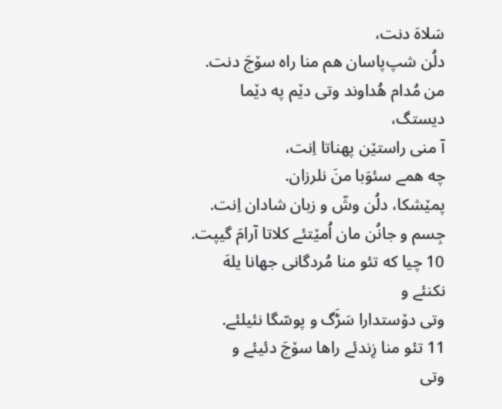سَلاهَ دنت،
دلُن شپ‌پاسان هم منا راه سۆجَ دنت.
من مُدام هُداوند وتی دێم په دێما دیستگ،
آ منی راستێن پهناتا اِنت،
چه همے سئوَبا منَ نلرزان.
پمێشکا، دلُن وشّ و زبان شادان اِنت.
جِسم و جانُن مان اُمێتئے کلاتا آرامَ گیپت.
10 چیا که تئو منا مُردگانی جهانا یلهَ نکنئے و
وتی دۆستدارا سَڑَگ و پوسّگا نئیلئے.
11 تئو منا زِندئے راها سۆجَ دئیئے و
وتی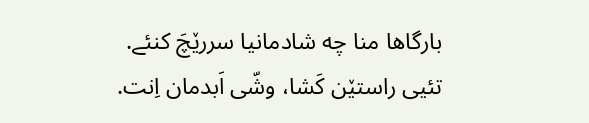بارگاها منا چه شادمانیا سررێچَ کنئے.
تئیی راستێن کَشا، وشّی اَبدمان اِنت.